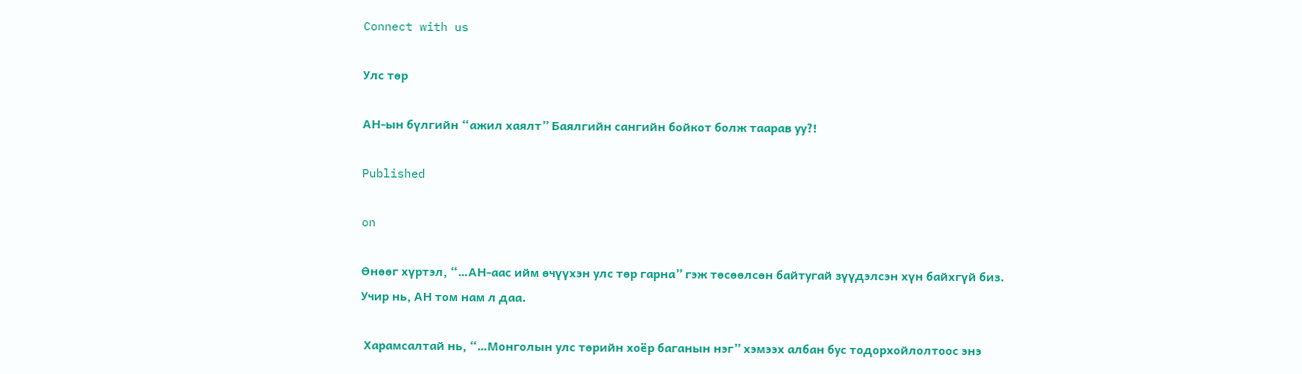Connect with us

Улс төр

АН-ын бүлгийн “ажил хаялт” Баялгийн сангийн бойкот болж таарав уу?!

Published

on

Өнөөг хүртэл, “…АН-аас ийм өчүүхэн улс төр гарна” гэж төсөөлсөн байтугай зүүдэлсэн хүн байхгүй биз. Учир нь, АН том нам л даа.

 Харамсалтай нь, “…Монголын улс төрийн хоёр баганын нэг” хэмээх албан бус тодорхойлолтоос энэ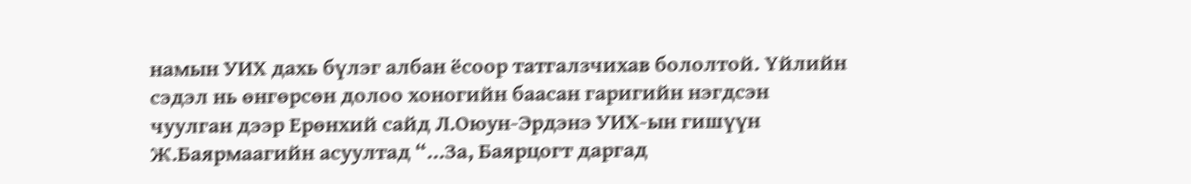намын УИХ дахь бүлэг албан ёсоор татгалзчихав бололтой. Үйлийн сэдэл нь өнгөрсөн долоо хоногийн баасан гаригийн нэгдсэн чуулган дээр Ерөнхий сайд Л.Оюун-Эрдэнэ УИХ-ын гишүүн Ж.Баярмаагийн асуултад “…За, Баярцогт даргад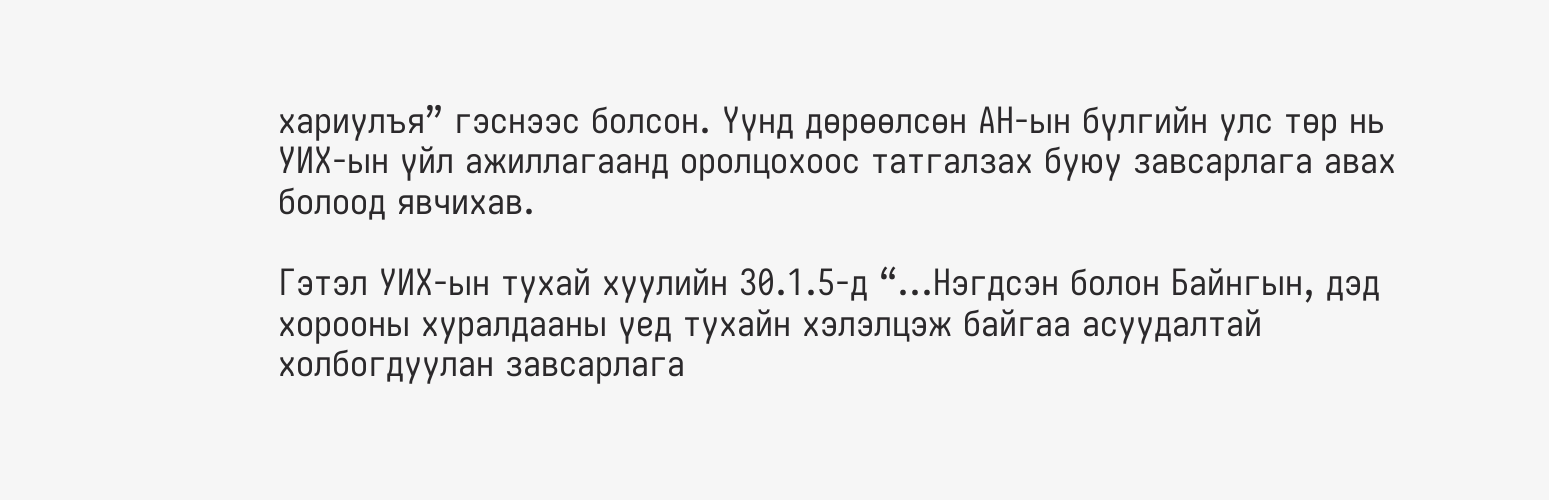хариулъя” гэснээс болсон. Үүнд дөрөөлсөн АН-ын бүлгийн улс төр нь УИХ-ын үйл ажиллагаанд оролцохоос татгалзах буюу завсарлага авах болоод явчихав.

Гэтэл УИХ-ын тухай хуулийн 30.1.5-д “…Нэгдсэн болон Байнгын, дэд хорооны хуралдааны үед тухайн хэлэлцэж байгаа асуудалтай холбогдуулан завсарлага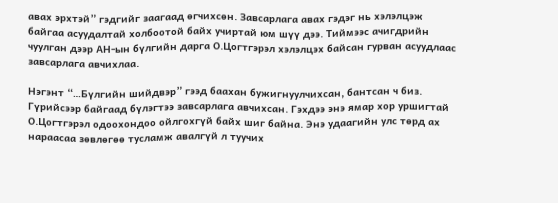авах эрхтэй” гэдгийг заагаад өгчихсөн. Завсарлага авах гэдэг нь хэлэлцэж байгаа асуудалтай холбоотой байх учиртай юм шүү дээ. Тиймээс ачигдрийн чуулган дээр АН-ын бүлгийн дарга О.Цогтгэрэл хэлэлцэх байсан гурван асуудлаас завсарлага авчихлаа.

Нэгэнт “…Бүлгийн шийдвэр” гээд баахан бужигнуулчихсан, бантсан ч биз. Гүрийсээр байгаад бүлэгтээ завсарлага авчихсан. Гэхдээ энэ ямар хор уршигтай О.Цогтгэрэл одоохондоо ойлгохгүй байх шиг байна. Энэ удаагийн улс төрд ах нараасаа зөвлөгөө тусламж авалгүй л туучих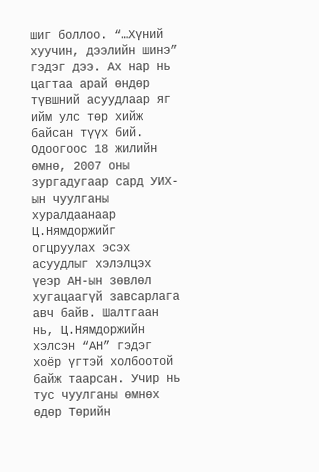шиг боллоо. “…Хүний хуучин, дээлийн шинэ” гэдэг дээ. Ах нар нь цагтаа арай өндөр түвшний асуудлаар яг ийм улс төр хийж байсан түүх бий. Одоогоос 18 жилийн өмнө, 2007 оны зургадугаар сард УИХ-ын чуулганы хуралдаанаар Ц.Нямдоржийг огцруулах эсэх асуудлыг хэлэлцэх үеэр АН-ын зөвлөл хугацаагүй завсарлага авч байв. Шалтгаан нь, Ц.Нямдоржийн хэлсэн “АН” гэдэг хоёр үгтэй холбоотой байж таарсан. Учир нь тус чуулганы өмнөх өдөр Төрийн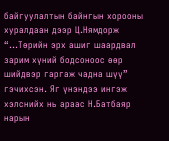байгуулалтын байнгын хорооны хуралдаан дээр Ц.Нямдорж “…Төрийн эрх ашиг шаардвал зарим хүний бодсоноос өөр шийдвэр гаргаж чадна шүү” гэчихсэн. Яг үнэндээ ингэж хэлснийх нь араас Н.Батбаяр нарын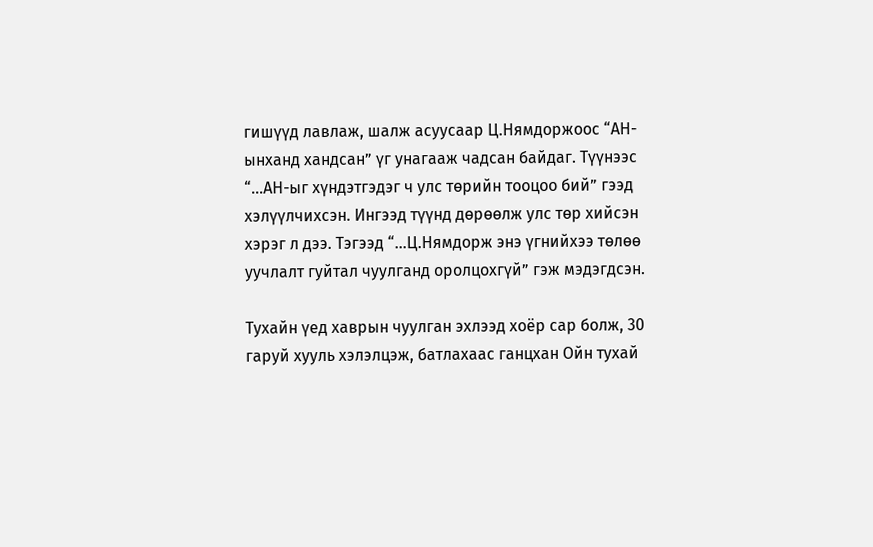гишүүд лавлаж, шалж асуусаар Ц.Нямдоржоос “АН-ынханд хандсан” үг унагааж чадсан байдаг. Түүнээс “…АН-ыг хүндэтгэдэг ч улс төрийн тооцоо бий” гээд хэлүүлчихсэн. Ингээд түүнд дөрөөлж улс төр хийсэн хэрэг л дээ. Тэгээд “…Ц.Нямдорж энэ үгнийхээ төлөө уучлалт гуйтал чуулганд оролцохгүй” гэж мэдэгдсэн.

Тухайн үед хаврын чуулган эхлээд хоёр сар болж, 30 гаруй хууль хэлэлцэж, батлахаас ганцхан Ойн тухай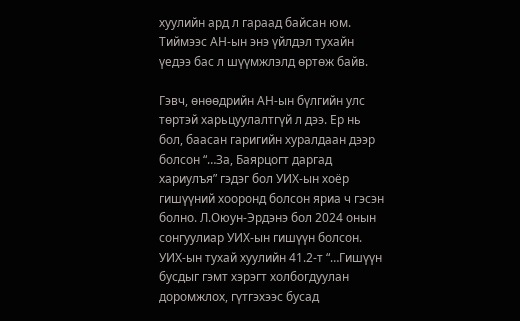хуулийн ард л гараад байсан юм. Тиймээс АН-ын энэ үйлдэл тухайн үедээ бас л шүүмжлэлд өртөж байв.

Гэвч, өнөөдрийн АН-ын бүлгийн улс төртэй харьцуулалтгүй л дээ. Ер нь бол, баасан гаригийн хуралдаан дээр болсон “…За, Баярцогт даргад хариулъя” гэдэг бол УИХ-ын хоёр гишүүний хооронд болсон яриа ч гэсэн болно. Л.Оюун-Эрдэнэ бол 2024 онын сонгуулиар УИХ-ын гишүүн болсон. УИХ-ын тухай хуулийн 41.2-т “…Гишүүн бусдыг гэмт хэрэгт холбогдуулан доромжлох, гүтгэхээс бусад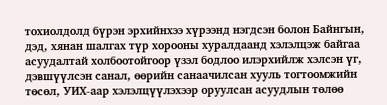тохиолдолд бүрэн эрхийнхээ хүрээнд нэгдсэн болон Байнгын, дэд, хянан шалгах түр хорооны хуралдаанд хэлэлцэж байгаа асуудалтай холбоотойгоор үзэл бодлоо илэрхийлж хэлсэн үг, дэвшүүлсэн санал, өөрийн санаачилсан хууль тогтоомжийн төсөл, УИХ-аар хэлэлцүүлэхээр оруулсан асуудлын төлөө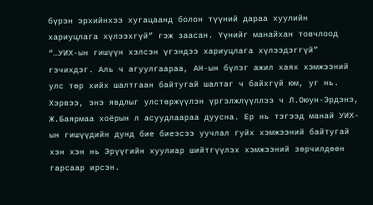бүрэн эрхийнхээ хугацаанд болон түүний дараа хуулийн хариуцлага хүлээхгүй” гэж заасан. Үүнийг манайхан товчлоод “…УИХ-ын гишүүн хэлсэн үгэндээ хариуцлага хүлээдэггүй” гэчихдэг. Аль ч агуулгаараа, АН-ын бүлэг ажил хаях хэмжээний улс төр хийх шалтгаан байтугай шалтаг ч байхгүй юм, уг нь. Хэрвээ, энэ явдлыг улстөржүүлэн үргэлжлүүллээ ч Л.Оюун-Эрдэнэ, Ж.Баярмаа хоёрын л асуудлаараа дуусна. Ер нь тэгээд манай УИХ-ын гишүүдийн дунд бие биеэсээ уучлал гуйх хэмжээний байтугай хэн хэн нь Эрүүгийн хуулиар шийтгүүлэх хэмжээний зөрчилдөөн гарсаар ирсэн.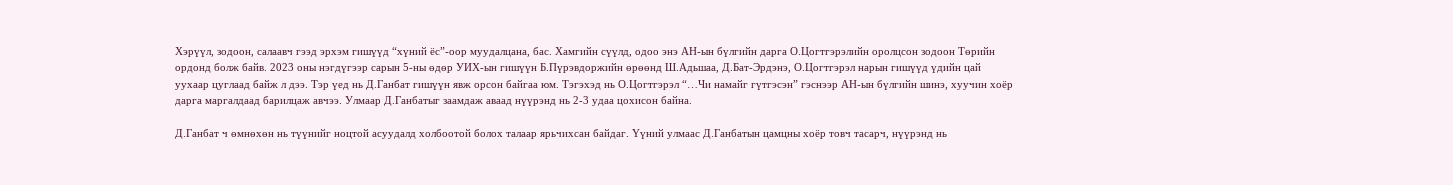Хэрүүл, зодоон, салаавч гээд эрхэм гишүүд “хүний ёс”-оор муудалцана, бас. Хамгийн сүүлд, одоо энэ АН-ын бүлгийн дарга О.Цогтгэрэлийн оролцсон зодоон Төрийн ордонд болж байв. 2023 оны нэгдүгээр сарын 5-ны өдөр УИХ-ын гишүүн Б.Пүрэвдоржийн өрөөнд Ш.Адьшаа, Д.Бат-Эрдэнэ, О.Цогтгэрэл нарын гишүүд үдийн цай уухаар цуглаад байж л дээ. Тэр үед нь Д.Ганбат гишүүн явж орсон байгаа юм. Тэгэхэд нь О.Цогтгэрэл “…Чи намайг гүтгэсэн” гэснээр АН-ын бүлгийн шинэ, хуучин хоёр дарга маргалдаад барилцаж авчээ. Улмаар Д.Ганбатыг заамдаж аваад нүүрэнд нь 2-3 удаа цохисон байна.

Д.Ганбат ч өмнөхөн нь түүнийг ноцтой асуудалд холбоотой болох талаар ярьчихсан байдаг. Үүний улмаас Д.Ганбатын цамцны хоёр товч тасарч, нүүрэнд нь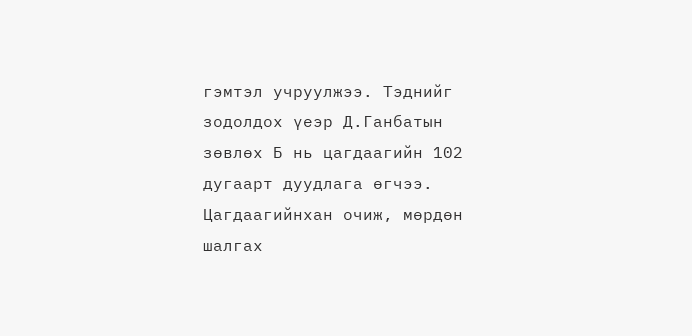гэмтэл учруулжээ. Тэднийг зодолдох үеэр Д.Ганбатын зөвлөх Б нь цагдаагийн 102 дугаарт дуудлага өгчээ. Цагдаагийнхан очиж, мөрдөн шалгах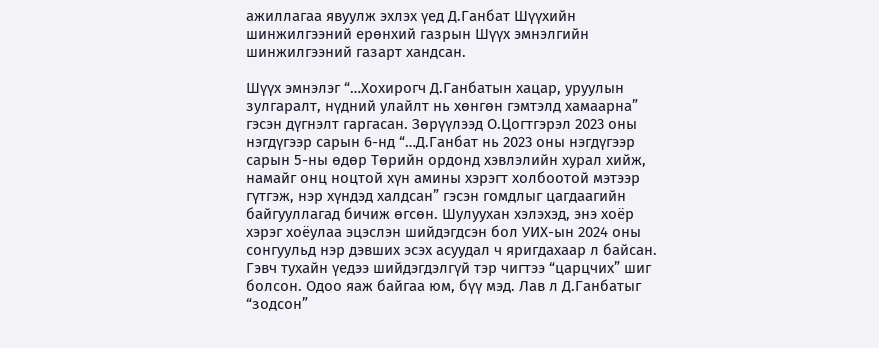ажиллагаа явуулж эхлэх үед Д.Ганбат Шүүхийн шинжилгээний ерөнхий газрын Шүүх эмнэлгийн шинжилгээний газарт хандсан.

Шүүх эмнэлэг “…Хохирогч Д.Ганбатын хацар, уруулын зулгаралт, нүдний улайлт нь хөнгөн гэмтэлд хамаарна” гэсэн дүгнэлт гаргасан. Зөрүүлээд О.Цогтгэрэл 2023 оны нэгдүгээр сарын 6-нд “…Д.Ганбат нь 2023 оны нэгдүгээр сарын 5-ны өдөр Төрийн ордонд хэвлэлийн хурал хийж, намайг онц ноцтой хүн амины хэрэгт холбоотой мэтээр гүтгэж, нэр хүндэд халдсан” гэсэн гомдлыг цагдаагийн байгууллагад бичиж өгсөн. Шулуухан хэлэхэд, энэ хоёр хэрэг хоёулаа эцэслэн шийдэгдсэн бол УИХ-ын 2024 оны сонгуульд нэр дэвших эсэх асуудал ч яригдахаар л байсан. Гэвч тухайн үедээ шийдэгдэлгүй тэр чигтээ “царцчих” шиг болсон. Одоо яаж байгаа юм, бүү мэд. Лав л Д.Ганбатыг “зодсон”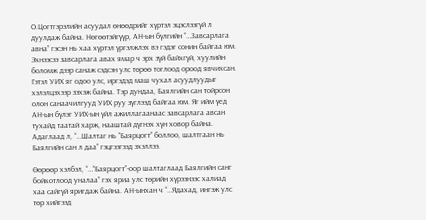О.Цогтгэрэлийн асуудал өнөөдрийг хүртэл эцэслээгүй л дуулдаж байна. Нөгөөтэйгүүр, АН-ын бүлгийн “…Завсарлага авна” гэсэн нь хаа хүртэл үргэлжлэх вэ гэдэг сонин байгаа юм. Эхнээсээ завсарлага авах ямар ч эрх зүй байхгүй, хуулийн боломж дээр санаж сэдсэн улс төрөө тоглоод ороод явчихсан. Гэтэл УИХ яг одоо улс, иргэдэд маш чухал асуудлуудыг хэлэлцэхээр зэхэж байна. Тэр дундаа, Баялгийн сан тойрсон олон санаачилгууд УИХ руу зүглээд байгаа юм. Яг ийм үед АН-ын бүлэг УИХ-ын үйл ажиллагаанаас завсарлага авсан тухайд таатай харж, нааштай дүгнэх хүн ховор байна. Адаглаад л, “…Шалтаг нь “Баярцогт” боллоо, шалтгаан нь Баялгийн сан л даа” гэцгээгээд эхэллээ.

Өөрөөр хэлбэл, “…“Баярцогт”-оор шалтаглаад Баялгийн санг бойкотлоод уналаа” гэх яриа улс төрийн хүрээнээс халиад хаа сайгүй яригдаж байна. АН-ынхан ч “…Ядахад, ингэж улс төр хийгээд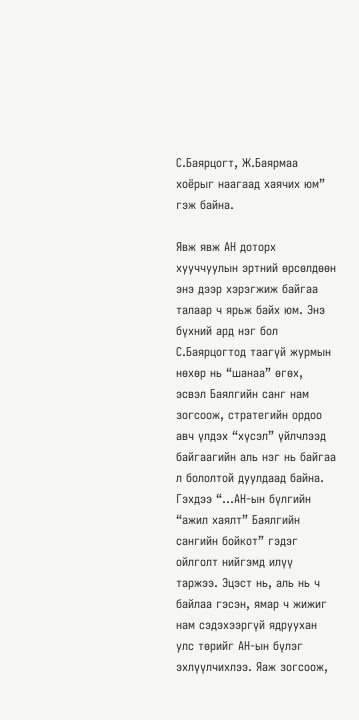С.Баярцогт, Ж.Баярмаа хоёрыг наагаад хаячих юм” гэж байна.

Явж явж АН доторх хууччуулын эртний өрсөлдөөн энэ дээр хэрэгжиж байгаа талаар ч ярьж байх юм. Энэ бүхний ард нэг бол С.Баярцогтод таагүй журмын нөхөр нь “шанаа” өгөх, эсвэл Баялгийн санг нам зогсоож, стратегийн ордоо авч үлдэх “хүсэл” үйлчлээд байгаагийн аль нэг нь байгаа л бололтой дуулдаад байна. Гэхдээ “…АН-ын бүлгийн “ажил хаялт” Баялгийн сангийн бойкот” гэдэг ойлголт нийгэмд илүү таржээ. Эцэст нь, аль нь ч байлаа гэсэн, ямар ч жижиг нам сэдэхээргүй ядруухан улс төрийг АН-ын бүлэг эхлүүлчихлээ. Яаж зогсоож,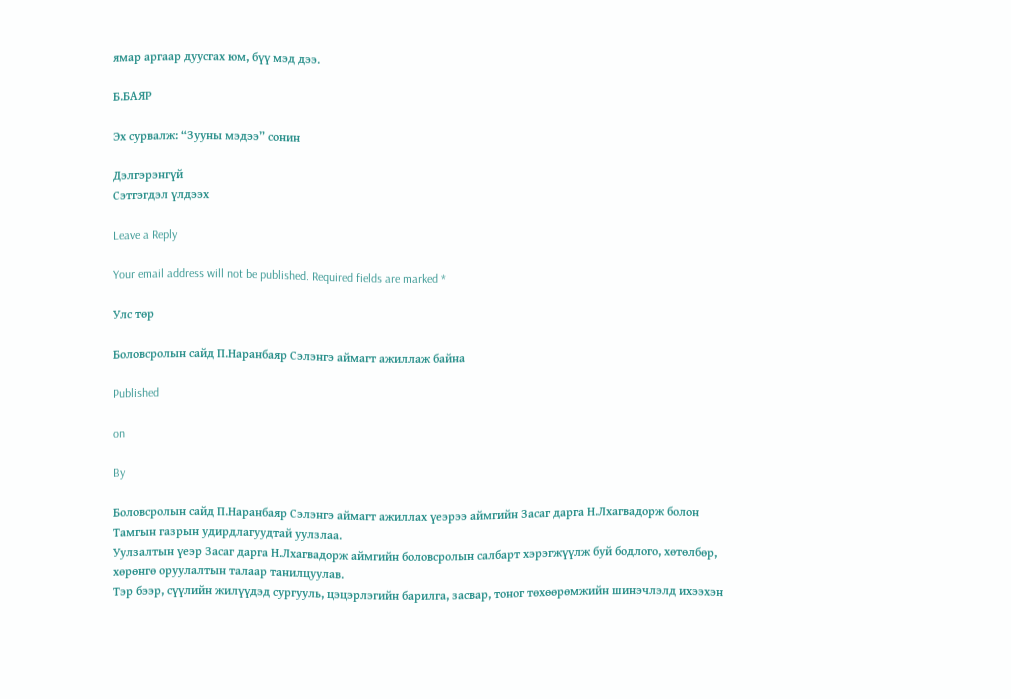ямар аргаар дуусгах юм, бүү мэд дээ.

Б.БАЯР

Эх сурвалж: “Зууны мэдээ” сонин

Дэлгэрэнгүй
Сэтгэгдэл үлдээх

Leave a Reply

Your email address will not be published. Required fields are marked *

Улс төр

Боловсролын сайд П.Наранбаяр Сэлэнгэ аймагт ажиллаж байна

Published

on

By

Боловсролын сайд П.Наранбаяр Сэлэнгэ аймагт ажиллах үеэрээ аймгийн Засаг дарга Н.Лхагвадорж болон Тамгын газрын удирдлагуудтай уулзлаа.
Уулзалтын үеэр Засаг дарга Н.Лхагвадорж аймгийн боловсролын салбарт хэрэгжүүлж буй бодлого, хөтөлбөр, хөрөнгө оруулалтын талаар танилцуулав.
Тэр бээр, сүүлийн жилүүдэд сургууль, цэцэрлэгийн барилга, засвар, тоног төхөөрөмжийн шинэчлэлд ихээхэн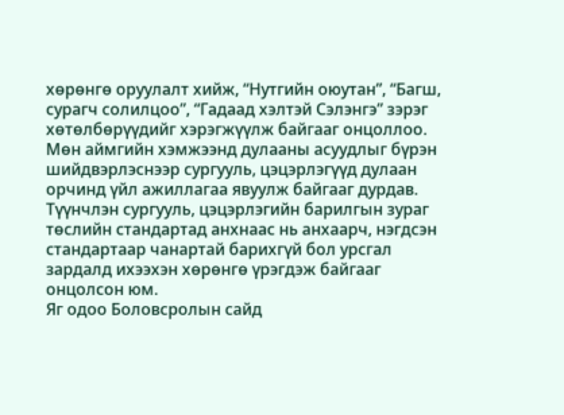хөрөнгө оруулалт хийж, “Нутгийн оюутан”, “Багш, сурагч солилцоо”, “Гадаад хэлтэй Сэлэнгэ” зэрэг хөтөлбөрүүдийг хэрэгжүүлж байгааг онцоллоо. Мөн аймгийн хэмжээнд дулааны асуудлыг бүрэн шийдвэрлэснээр сургууль, цэцэрлэгүүд дулаан орчинд үйл ажиллагаа явуулж байгааг дурдав.
Түүнчлэн сургууль, цэцэрлэгийн барилгын зураг төслийн стандартад анхнаас нь анхаарч, нэгдсэн стандартаар чанартай барихгүй бол урсгал зардалд ихээхэн хөрөнгө үрэгдэж байгааг онцолсон юм.
Яг одоо Боловсролын сайд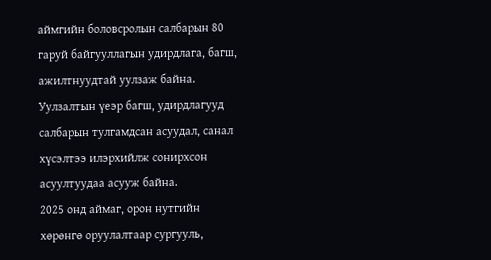аймгийн боловсролын салбарын 80 гаруй байгууллагын удирдлага, багш, ажилтнуудтай уулзаж байна. Уулзалтын үеэр багш, удирдлагууд салбарын тулгамдсан асуудал, санал хүсэлтээ илэрхийлж сонирхсон асуултуудаа асууж байна.
2025 онд аймаг, орон нутгийн хөрөнгө оруулалтаар сургууль,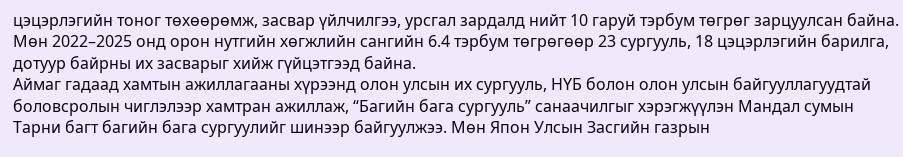цэцэрлэгийн тоног төхөөрөмж, засвар үйлчилгээ, урсгал зардалд нийт 10 гаруй тэрбум төгрөг зарцуулсан байна. Мөн 2022–2025 онд орон нутгийн хөгжлийн сангийн 6.4 тэрбум төгрөгөөр 23 сургууль, 18 цэцэрлэгийн барилга, дотуур байрны их засварыг хийж гүйцэтгээд байна.
Аймаг гадаад хамтын ажиллагааны хүрээнд олон улсын их сургууль, НҮБ болон олон улсын байгууллагуудтай боловсролын чиглэлээр хамтран ажиллаж, “Багийн бага сургууль” санаачилгыг хэрэгжүүлэн Мандал сумын Тарни багт багийн бага сургуулийг шинээр байгуулжээ. Мөн Япон Улсын Засгийн газрын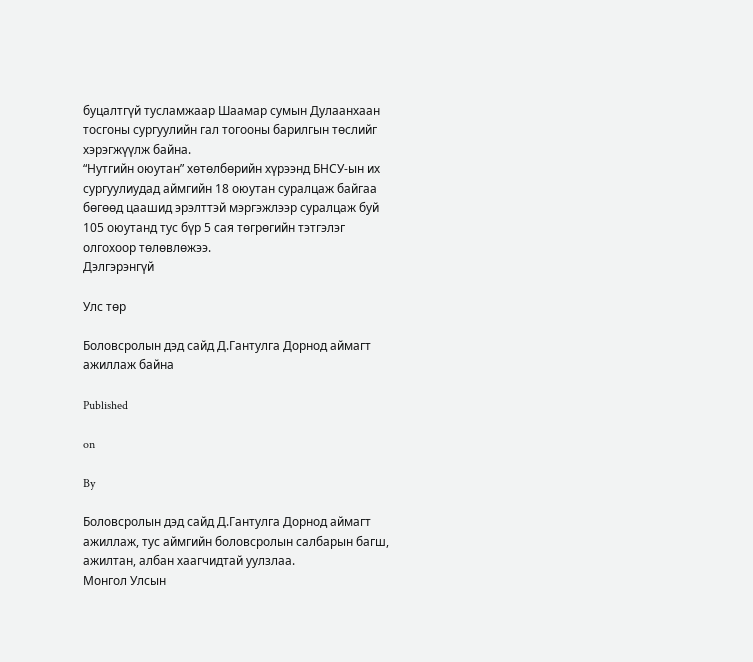буцалтгүй тусламжаар Шаамар сумын Дулаанхаан тосгоны сургуулийн гал тогооны барилгын төслийг хэрэгжүүлж байна.
“Нутгийн оюутан” хөтөлбөрийн хүрээнд БНСУ-ын их сургуулиудад аймгийн 18 оюутан суралцаж байгаа бөгөөд цаашид эрэлттэй мэргэжлээр суралцаж буй 105 оюутанд тус бүр 5 сая төгрөгийн тэтгэлэг олгохоор төлөвлөжээ.
Дэлгэрэнгүй

Улс төр

Боловсролын дэд сайд Д.Гантулга Дорнод аймагт ажиллаж байна

Published

on

By

Боловсролын дэд сайд Д.Гантулга Дорнод аймагт ажиллаж, тус аймгийн боловсролын салбарын багш, ажилтан, албан хаагчидтай уулзлаа.
Монгол Улсын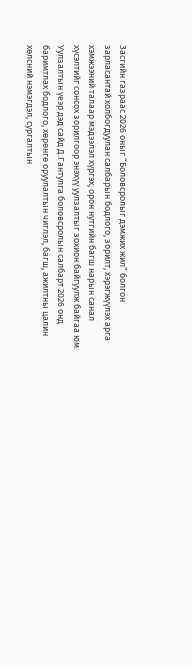Засгийн газраас 2026 оныг “Боловсролыг дэмжих жил” болгон зарласантай холбогдуулан салбарын бодлого, зорилт, хэрэгжүүлэх арга хэмжээний талаар мэдээлэл хүргэх, орон нутгийн багш нарын санал хүсэлтийг сонсох зорилгоор энэхүү уулзалтыг зохион байгуулж байгаа юм.
Уулзалтын үеэр дэд сайд Д.Гантулга боловсролын салбарт 2026 онд баримтлах бодлого, хөрөнгө оруулалтын чиглэл, багш, ажилтны цалин хөлсний нэмэгдэл, сургалтын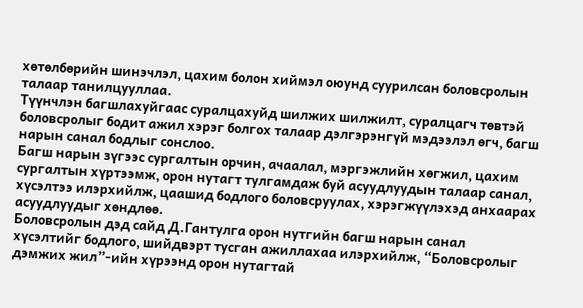хөтөлбөрийн шинэчлэл, цахим болон хиймэл оюунд суурилсан боловсролын талаар танилцууллаа.
Түүнчлэн багшлахуйгаас суралцахуйд шилжих шилжилт, суралцагч төвтэй боловсролыг бодит ажил хэрэг болгох талаар дэлгэрэнгүй мэдээлэл өгч, багш нарын санал бодлыг сонслоо.
Багш нарын зүгээс сургалтын орчин, ачаалал, мэргэжлийн хөгжил, цахим сургалтын хүртээмж, орон нутагт тулгамдаж буй асуудлуудын талаар санал, хүсэлтээ илэрхийлж, цаашид бодлого боловсруулах, хэрэгжүүлэхэд анхаарах асуудлуудыг хөндлөө.
Боловсролын дэд сайд Д.Гантулга орон нутгийн багш нарын санал хүсэлтийг бодлого, шийдвэрт тусган ажиллахаа илэрхийлж, “Боловсролыг дэмжих жил”-ийн хүрээнд орон нутагтай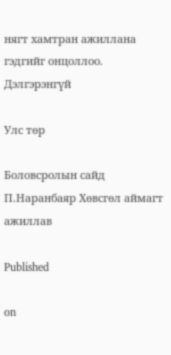нягт хамтран ажиллана гэдгийг онцоллоо.
Дэлгэрэнгүй

Улс төр

Боловсролын сайд П.Наранбаяр Хөвсгөл аймагт ажиллав

Published

on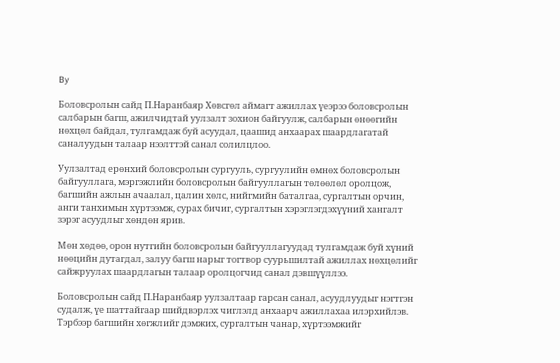By

Боловсролын сайд П.Наранбаяр Хөвсгөл аймагт ажиллах үеэрээ боловсролын салбарын багш, ажилчидтай уулзалт зохион байгуулж, салбарын өнөөгийн нөхцөл байдал, тулгамдаж буй асуудал, цаашид анхаарах шаардлагатай саналуудын талаар нээлттэй санал солилцлоо.

Уулзалтад ерөнхий боловсролын сургууль, сургуулийн өмнөх боловсролын байгууллага, мэргэжлийн боловсролын байгууллагын төлөөлөл оролцож, багшийн ажлын ачаалал, цалин хөлс, нийгмийн баталгаа, сургалтын орчин, анги танхимын хүртээмж, сурах бичиг, сургалтын хэрэглэгдэхүүний хангалт зэрэг асуудлыг хөндөн ярив.

Мөн хөдөө, орон нутгийн боловсролын байгууллагуудад тулгамдаж буй хүний нөөцийн дутагдал, залуу багш нарыг тогтвор суурьшилтай ажиллах нөхцөлийг сайжруулах шаардлагын талаар оролцогчид санал дэвшүүллээ.

Боловсролын сайд П.Наранбаяр уулзалтаар гарсан санал, асуудлуудыг нэгтгэн судалж, үе шаттайгаар шийдвэрлэх чиглэлд анхаарч ажиллахаа илэрхийлэв. Тэрбээр багшийн хөгжлийг дэмжих, сургалтын чанар, хүртээмжийг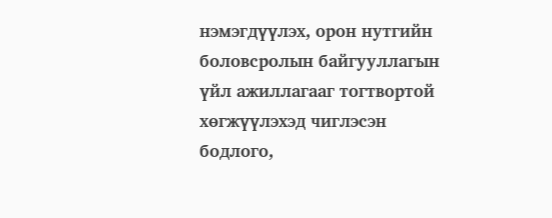нэмэгдүүлэх, орон нутгийн боловсролын байгууллагын үйл ажиллагааг тогтвортой хөгжүүлэхэд чиглэсэн бодлого,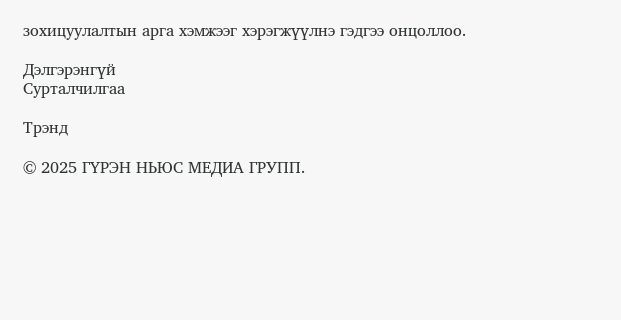зохицуулалтын арга хэмжээг хэрэгжүүлнэ гэдгээ онцоллоо.

Дэлгэрэнгүй
Сурталчилгаа

Трэнд

© 2025 ГҮРЭН НЬЮС МЕДИА ГРУПП.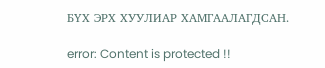БҮХ ЭРХ ХУУЛИАР ХАМГААЛАГДСАН.

error: Content is protected !!